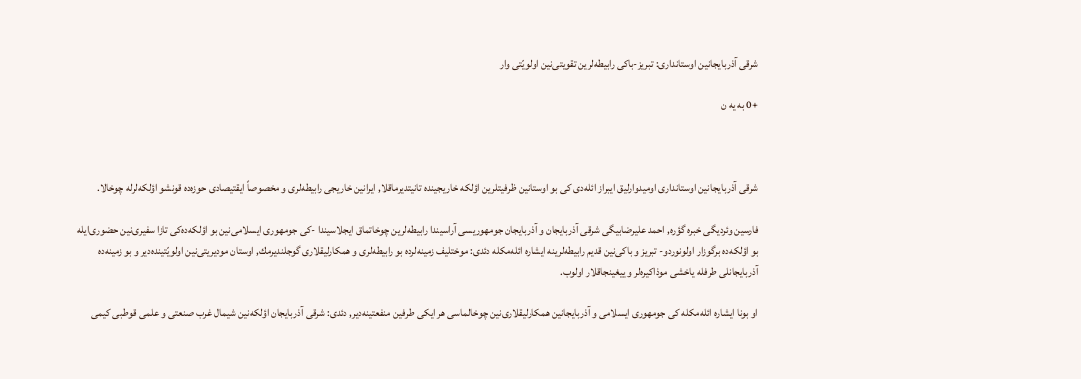شرقی آذربایجانین اوستانداری: تبریز-باكی رابیطه‌لرین تقویتی‌نین اولویّتی وار

+0 به یه ن



شرقی آذربایجانین اوستانداری اومیدوارلیق ایبراز ائله‌دی كی بو اوستانین ظرفیتلرین اؤلكه‌ خاریجینده تانیتدیرماقلا, ایرانین خاریجی رابیطه‌لری و مخصوصاً ایقتیصادی حوزه‌ده قونشو اؤلكه‌لرله چوخالا.

فارسین وئردیگی خبره گؤره, احمد علیرضابیگی شرقی آذربایجان و آذربایجان جومهوریسی آراسیندا رابیطه‌لرین چوخاتماق ایجلاسیندا -كی جومهوری ایسلامی‌نین بو اؤلكه‌ده‌كی تازا سفیری‌نین حضوری‌ایله بو اؤلكه‌ده برگوزار اولونوردو- تبریز و باكی‌نین قدیم رابیطه‌لرینه ایشاره ائله‌مكله دئدی: موختلیف زمینه‌لرده بو رابیطه‌لری و همكارلیقلاری گوجلندیرمك, اوستان مودیریتی‌نین اولویّتینده‌دیر و بو زمینه‌ده آذربایجانلی طرفله یاخشی موذاكیره‌لر و ییغینجاقلار اولوب.

او بونا ایشاره ائله‌مكله كی جومهوری ایسلامی و آذربایجانین همكارلیقلاری‌نین چوخالماسی هر ایكی طرفین منفعتینه‌دیر, دئدی: شرقی آذربایجان اؤلكه‌نین شیمال غرب صنعتی و علمی قوطبی كیمی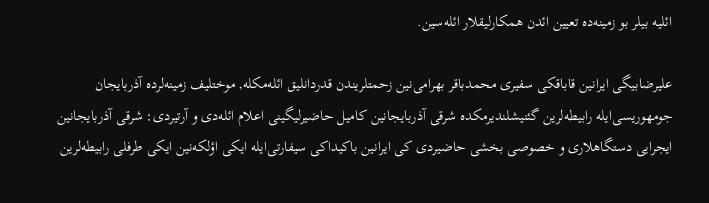ائلیه بیلر بو زمینه‌ده تعیین ائدن همكارلیقلار ائله‌سین.

علیرضابیگی ایرانین قاباقكی سفیری محمدباقر بهرامی‌نین زحمتلریندن قدردانلیق ائله‌مكله, موختلیف زمینه‌لرده آذربایجان جومهوریسی‌ایله رابیطه‌لرین گئنیشلندیرمكده شرقی آذربایجانین كامیل حاضیرلیگینی اعلام ائله‌دی و آرتیردی: شرقی آذربایجانین ایجرایی دستگاهلاری و خصوصی بخشی حاضیردی كی ایرانین باكیداكی سیفارتی‌ایله ایكی اؤلكه‌نین ایكی طرفلی رابیطه‌لرین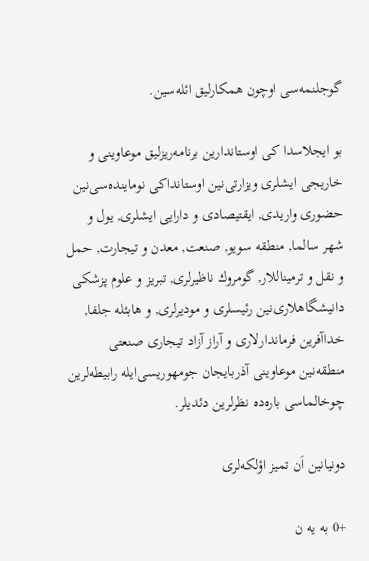گوجلنمه‌سی اوچون همكارلیق ائله‌سین.

بو ایجلاسدا كی اوستاندارین برنامه‌ریزلیق موعاوینی و خاریجی ایشلری ویزارتی‌نین اوستانداكی نوماینده‌سی‌نین حضوری واریدی, ایقتیصادی و دارایی ایشلری, یول و شهر سالما, منطقه سویو, صنعت, معدن و تیجارت, حمل و نقل و ترمیناللار, گومروك ناظیرلری, تبریز و علوم پزشكی دانیشگاهلاری‌نین رئیسلری و مودیرلری, و هابئله جلفا, خداآفرین فرماندارلاری و آراز آزاد تیجاری صنعتی منطقه‌نین موعاوینی آذربایجان جومهوریسی‌ایله رابیطه‌لرین چوخالماسی باره‌ده نظرلرین دئدیلر.

دونیانین اَن تمیز اؤلكه‌لری

+0 به یه ن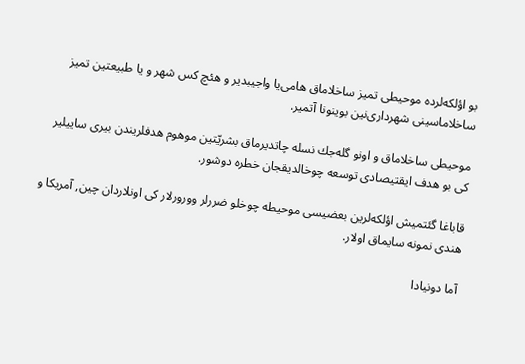بو اؤلكه‌لرده موحیطی تمیز ساخلاماق هامی‌یا واجیبدیر و هئچ كس شهر و یا طبیعتین تمیز ساخلاماسینی شهرداری‌نین بوینونا آتمیر.

موحیطی ساخلاماق و اونو گله‌جك نسله چاتدیرماق بشریّتین موهوم هدفلریندن بیری ساییلیر كی بو هدف ایقتیصادی توسعه چوخالدیقجان خطره دوشور.

قاباغا گئتمیش اؤلكه‌لرین بعضیسی موحیطه چوخلو ضررلر وورورلار كی اونلاردان چین, آمریكا و هندی نمونه سایماق اولار.

آما دونیادا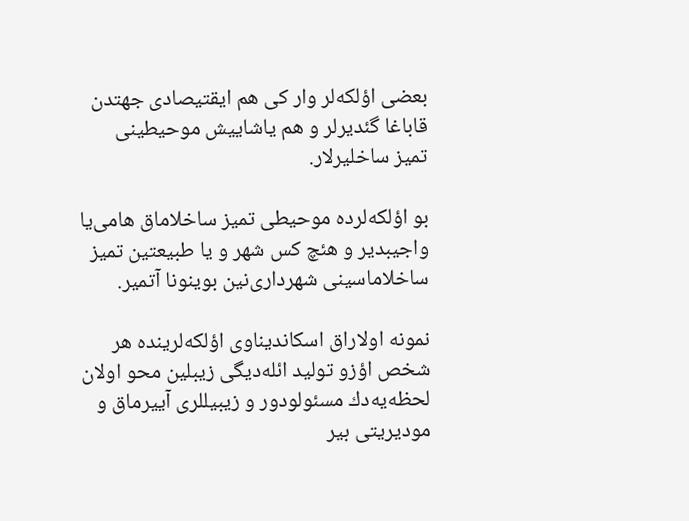بعضی اؤلكه‌لر وار كی هم ایقتیصادی جهتدن قاباغا گئدیرلر و هم یاشاییش موحیطینی تمیز ساخلیرلار.

بو اؤلكه‌لرده موحیطی تمیز ساخلاماق هامی‌یا واجیبدیر و هئچ كس شهر و یا طبیعتین تمیز ساخلاماسینی شهرداری‌نین بوینونا آتمیر.

نمونه اولاراق اسكاندیناوی اؤلكه‌لرینده هر شخص اؤزو تولید ائله‌دیگی زیبلین محو اولان لحظه‌یه‌دك مسئولودور و زیبیللری آییرماق و مودیریتی بیر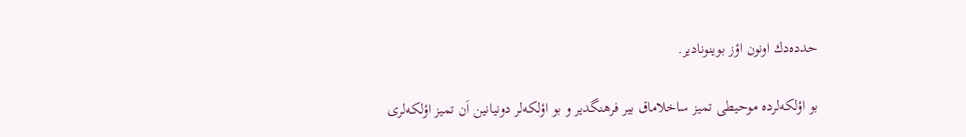حدده‌دك اونون اؤز بوینونادیر.

بو اؤلكه‌لرده موحیطی تمیز ساخلاماق بیر فرهنگدیر و بو اؤلكه‌لر دونیانین اَن تمیز اؤلكه‌لری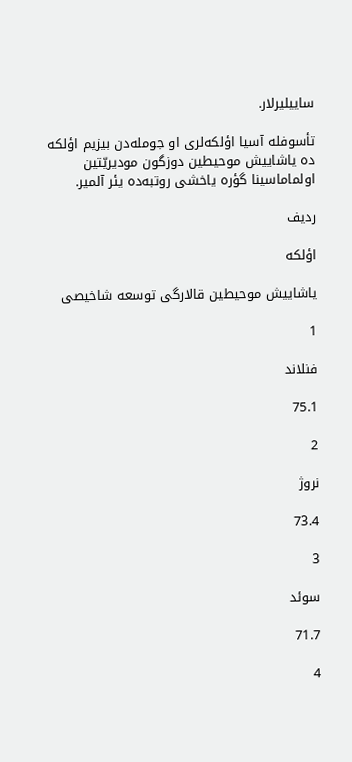ساییلیرلار.

تأسوفله آسیا اؤلكه‌لری او جومله‌دن بیزیم اؤلكه‌ ده یاشاییش موحیطین دوزگون مودیریّتین اولماماسینا گؤره یاخشی روتبه‌ده یئر آلمیر.

ردیف

اؤلكه

یاشاییش موحیطین قالارگی توسعه شاخیصی

1

فنلاند

75.1

2

نروژ

73.4

3

سوئد

71.7

4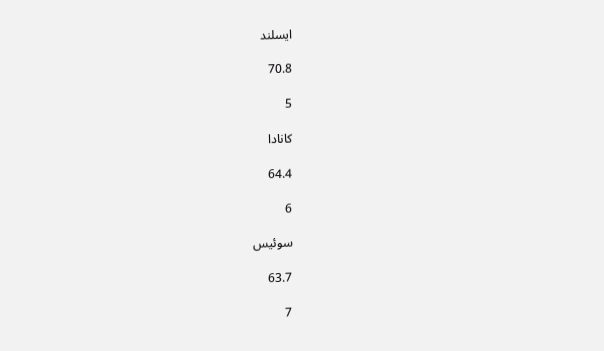ایسلند

70.8

5

كانادا

64.4

6

سوئیس

63.7

7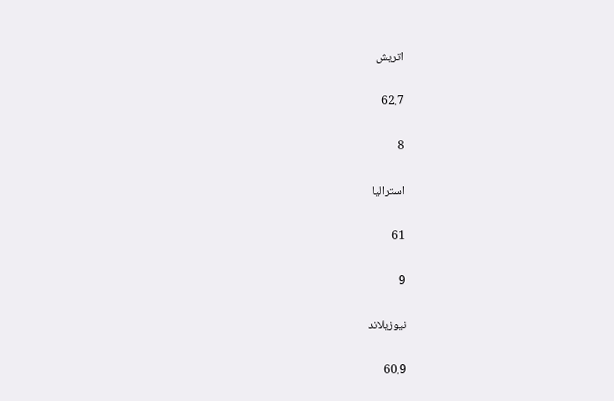اتریش

62.7

8

استرالیا

61

9

نیوزیلاند

60.9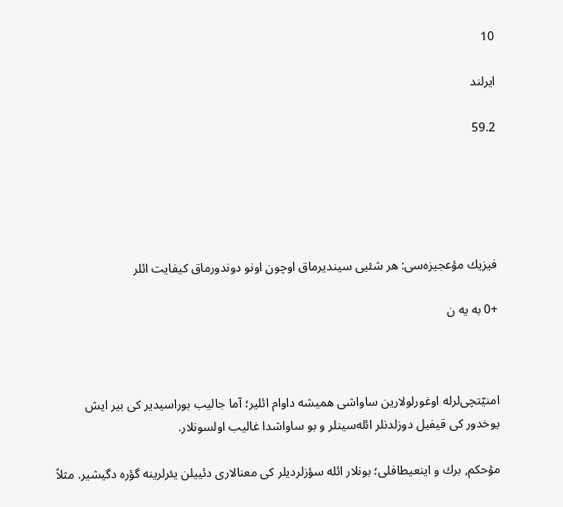10

ایرلند

59.2





فیزیك مؤعجیزه‌سی: هر شئیی سیندیرماق اوچون اونو دوندورماق كیفایت ائلر

+0 به یه ن



امنیّتچی‌لرله اوغورلولارین ساواشی‌ همیشه داوام ائلیر؛ آما جالیب بوراسیدیر كی بیر ایش یوخدور كی قیفیل دوزلدنلر ائله‌سینلر و بو ساواشدا غالیب اولسونلار.

مؤحكم, برك و اینعیطافلی؛ بونلار ائله سؤزلردیلر كی معنالاری دئییلن یئرلرینه گؤره دگیشیر. مثلاً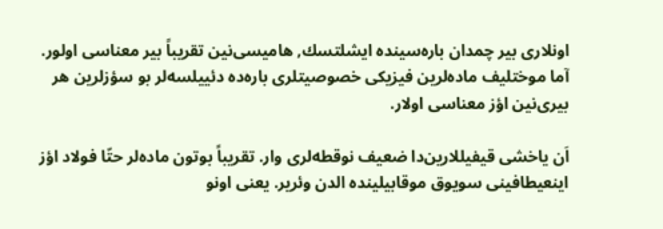اونلاری بیر چمدان باره‌سینده ایشلتسك, هامیسی‌نین تقریباً بیر معناسی اولور. آما موختلیف ماده‌لرین فیزیكی خصوصیتلری باره‌ده دئییلسه‌لر بو سؤزلرین هر بیری‌نین اؤز معناسی اولار.

اَن یاخشی قیفیللارین‌دا ضعیف نوقطه‌لری وار. تقریباً بوتون ماده‌لر حتّا فولاد اؤز اینعیطافینی سویوق موقابیلینده الدن وئریر. یعنی اونو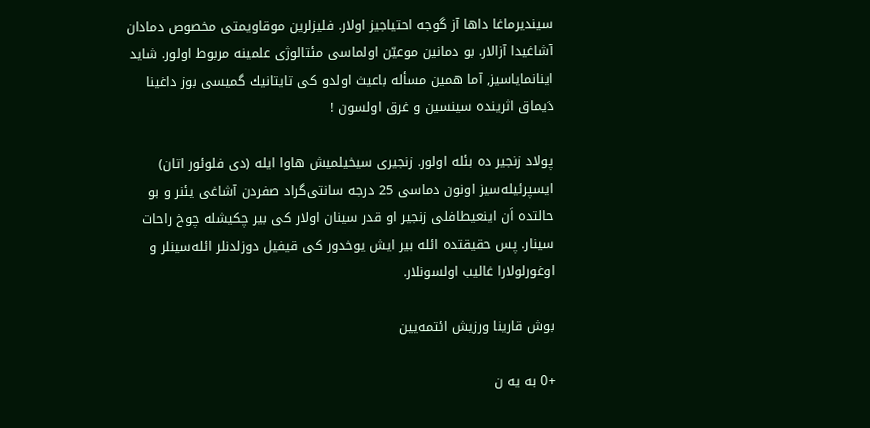سیندیرماغا داها آز گوجه احتیاجیز اولار. فلیزلرین موقاویمتی مخصوص دمادان آشاغیدا آزالار. بو دمانین موعیّن اولماسی مئتالوژی علمینه مربوط اولور. شاید اینانمایاسیز, آما همین مسأله باعیث اولدو كی تایتانیك گمیسی بوز داغینا دَیماق اثرینده سینسین و غرق اولسون !

پولاد زنجیر ده بئله اولور. زنجیری سیخیلمیش هاوا ایله (دی فلوئور اتان) ایسپرئیله‌سیز اونون دماسی 25 درجه سانتی‌گراد صفردن آشاغی یئنر و بو حالتده اَن اینعیطافلی زنجیر او قدر سینان اولار كی بیر چكیشله چوخ راحات سینار. پس حقیقتده ائله بیر ایش یوخدور كی قیفیل دوزلدنلر ائله‌سینلر و اوغورلولارا غالیب اولسونلار.

بوش قارینا ورزیش ائتمه‌یین

+0 به یه ن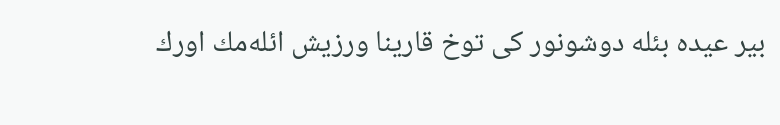بیر عیده‌ بئله دوشونور كی توخ قارینا ورزیش ائله‌مك اورك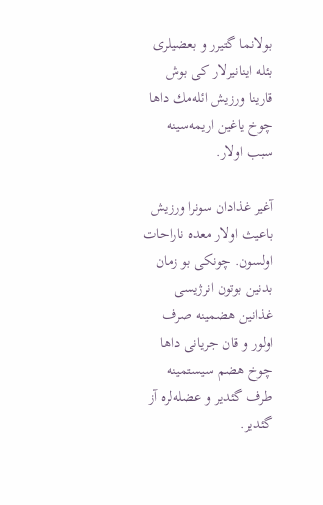بولانما گتیرر و بعضیلری بئله اینانیرلار كی بوش قارینا ورزیش ائله‌مك داها چوخ یاغین اریمه‌سینه سبب اولار.

آغیر غذادان سونرا ورزیش باعیث اولار معده ناراحات اولسون. چونكی بو زمان بدنین بوتون انرژیسی غذانین هضمینه صرف اولور و قان جریانی داها چوخ هضم سیستمینه طرف گئدیر و عضله‌لره آز گئدیر.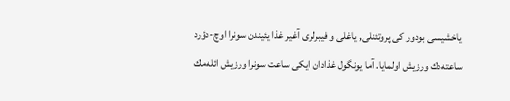یاخشیسی بودور كی پروتئنلی, یاغلی و فیبرلری آغیر غذا یئیندن سونرا اوچ-دؤرد ساعته‌دك ورزیش اولمایا. آما یونگول غذادان ایكی ساعت سونرا ورزیش ائله‌مك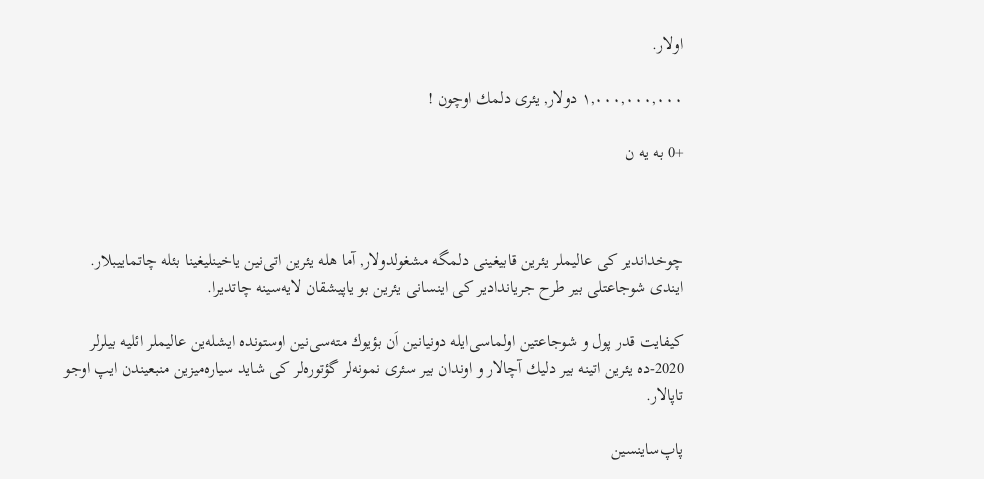اولار.

۱,۰۰۰,۰۰۰,۰۰۰ دولار, یئری دلمك اوچون !

+0 به یه ن



چوخداندیر كی عالیملر یئرین قابیغینی دلمگه مشغولدولار, آما هله یئرین اتی‌نین یاخینلیغینا بئله چاتماییبلار. ایندی شوجاعتلی بیر طرح جریاندادیر كی اینسانی یئرین بو یاپیشقان لایه‌سینه چاتدیرا.

كیفایت قدر پول و شوجاعتین اولماسی‌ایله دونیانین اَن بؤیوك مته‌سی‌نین اوستونده ایشله‌ین عالیملر ائلیه‌ بیلرلر 2020-ده یئرین اتینه بیر دلیك آچالار و اوندان بیر سئری نمونه‌لر گؤتوره‌لر كی شاید سیاره‌میزین منبعیندن ایپ اوجو تاپالار.

پاپ‌ساینسین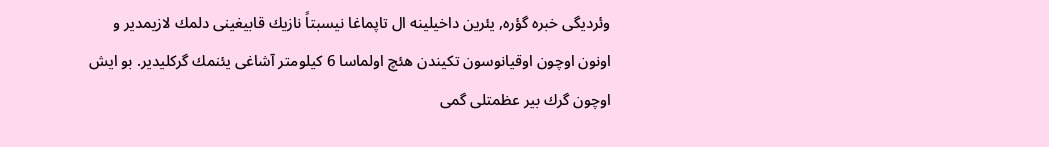وئردیگی خبره گؤره, یئرین داخیلینه ال تاپماغا نیسبتاً نازیك قابیغینی دلمك لازیمدیر و اونون اوچون اوقیانوسون تكیندن هئچ اولماسا 6 كیلومتر آشاغی یئنمك گركلیدیر. بو ایش اوچون گرك بیر عظمتلی گمی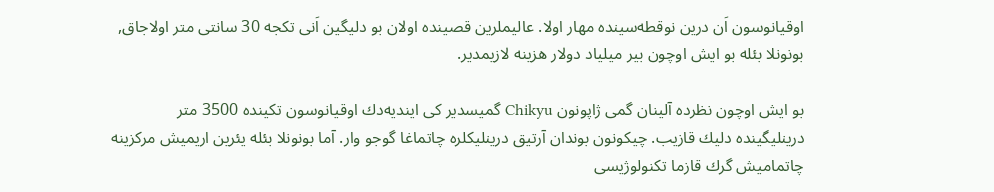اوقیانوسون اَن درین نوقطه‌سینده مهار اولا. عالیملرین قصینده اولان بو دلیگین اَنی تكجه 30 سانتی متر اولاجاق, بونونلا بئله بو ایش اوچون بیر میلیاد دولار هزینه لازیمدیر.

بو ایش اوچون نظرده آلینان گمی ژاپونون Chikyu گمیسدیر كی ایندیه‌دك اوقیانوسون تكینده 3500 متر درینلیگینده دلیك قازیب. چیكونون بوندان آرتیق درینلیكلره چاتماغا گوجو وار. آما بونونلا بئله یئرین اریمیش مركزینه چاتمامیش گرك قازما تكنولوژیسی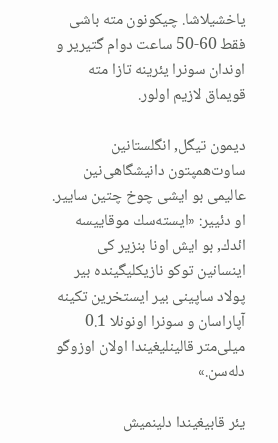یاخشیلاشا. چیكونون مته باشی فقط 60-50 ساعت دوام گتیریر و اوندان سونرا یئرینه تازا مته قویماق لازیم اولور.

دیمون تیگل, انگلستانین ساوت‌همپتون دانیشگاهی‌نین عالیمی بو ایشی چوخ چتین ساییر. او دئییر: «ایسته‌سك موقاییسه ائدك, بو ایش اونا بنزیر كی اینسانین توكو نازیكلیگینده بیر پولاد ساپینی بیر ایستخرین تكینه آپاراسان و سونرا اونونلا 0.1 میلی‌متر قالینلیغیندا اولان اوزوگو دله‌سن.»

یئر قابیغیندا دلینمیش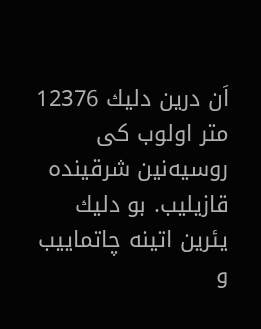اَن درین دلیك 12376 متر اولوب كی روسیه‌نین شرقینده قازیلیب. بو دلیك یئرین اتینه چاتماییب و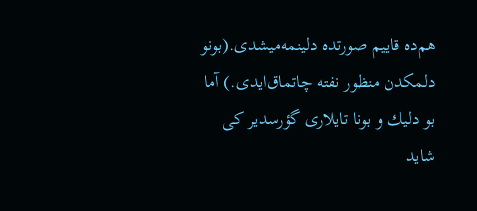هم‌ده قاییم صورتده دلینمه‌میشدی.(بونو دلمكدن منظور نفته چاتماق‌ایدی.) آما بو دلیك و بونا تایلاری گؤرسدیر كی شاید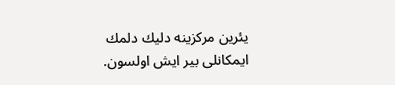یئرین مركزینه دلیك دلمك ایمكانلی بیر ایش اولسون.